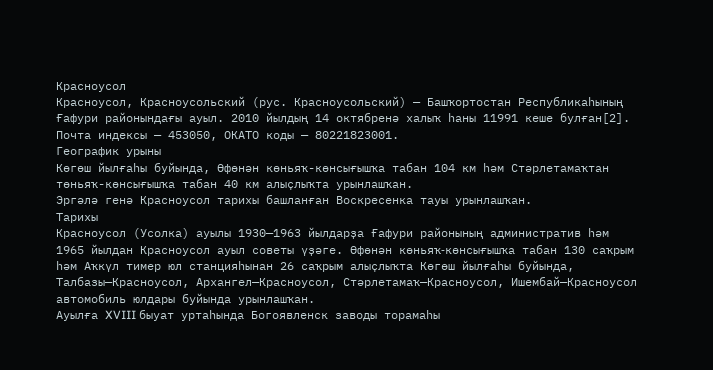Красноусол
Красноусол, Красноусольский (рус. Красноусольский) — Башҡортостан Республикаһының Ғафури районындағы ауыл. 2010 йылдың 14 октябренә халыҡ һаны 11991 кеше булған[2]. Почта индексы — 453050, ОКАТО коды — 80221823001.
Географик урыны
Көгөш йылғаһы буйында, Өфөнән көньяҡ-көнсығышҡа табан 104 км һәм Стәрлетамаҡтан төньяҡ-көнсығышҡа табан 40 км алыҫлыҡта урынлашҡан.
Эргәлә генә Красноусол тарихы башланған Воскресенка тауы урынлашҡан.
Тарихы
Красноусол (Усолка) ауылы 1930—1963 йылдарҙа Ғафури районының административ һәм 1965 йылдан Красноусол ауыл советы үҙәге. Өфөнән көньяҡ‑көнсығышҡа табан 130 саҡрым һәм Аҡкүл тимер юл станцияһынан 26 саҡрым алыҫлыҡта Көгөш йылғаһы буйында, Талбазы—Красноусол, Архангел—Красноусол, Стәрлетамаҡ—Красноусол, Ишембай—Красноусол автомобиль юлдары буйында урынлашҡан.
Ауылға XVIII быуат уртаһында Богоявленск заводы торамаһы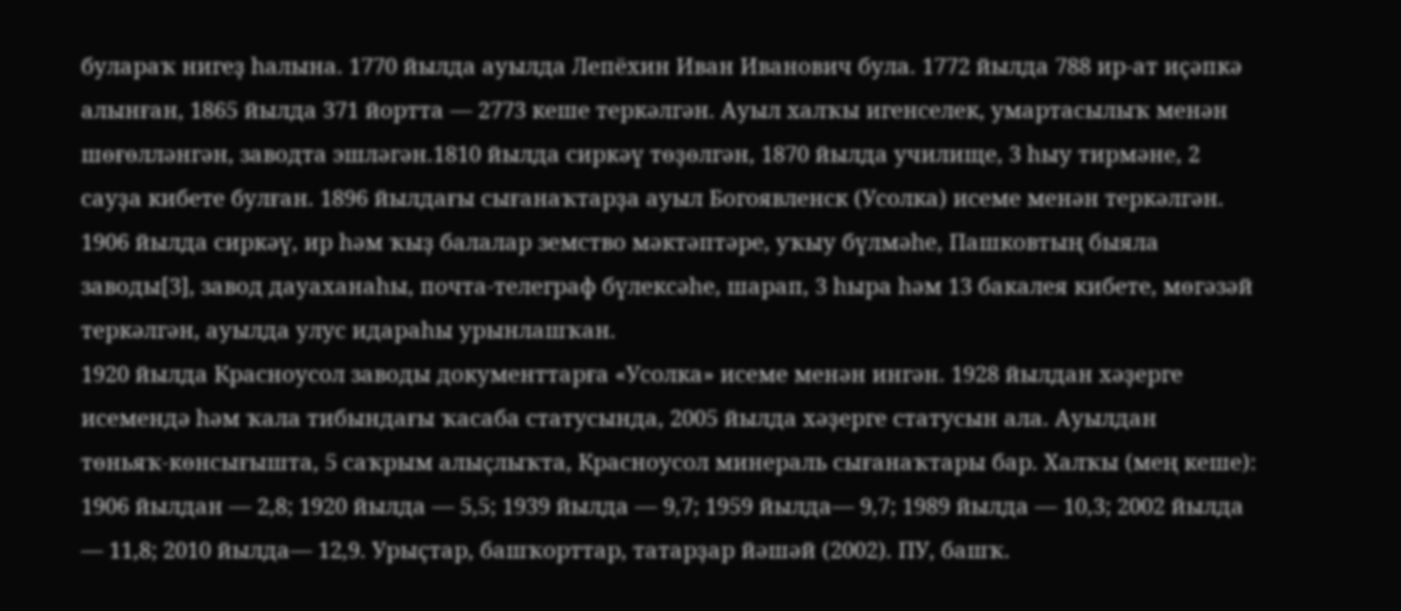булараҡ нигеҙ һалына. 1770 йылда ауылда Лепёхин Иван Иванович була. 1772 йылда 788 ир-ат иҫәпкә алынған, 1865 йылда 371 йортта — 2773 кеше теркәлгән. Ауыл халҡы игенселек, умартасылыҡ менән шөғөлләнгән, заводта эшләгән.1810 йылда сиркәү төҙөлгән, 1870 йылда училище, 3 һыу тирмәне, 2 сауҙа кибете булған. 1896 йылдағы сығанаҡтарҙа ауыл Богоявленск (Усолка) исеме менән теркәлгән. 1906 йылда сиркәү, ир һәм ҡыҙ балалар земство мәктәптәре, уҡыу бүлмәһе, Пашковтың быяла заводы[3], завод дауаханаһы, почта-телеграф бүлексәһе, шарап, 3 һыра һәм 13 бакалея кибете, мөгәзәй теркәлгән, ауылда улус идараһы урынлашҡан.
1920 йылда Красноусол заводы документтарға «Усолка» исеме менән ингән. 1928 йылдан хәҙерге исемендә һәм ҡала тибындағы ҡасаба статусында, 2005 йылда хәҙерге статусын ала. Ауылдан төньяҡ‑көнсығышта, 5 саҡрым алыҫлыҡта, Красноусол минераль сығанаҡтары бар. Халҡы (мең кеше): 1906 йылдан — 2,8; 1920 йылда — 5,5; 1939 йылда — 9,7; 1959 йылда— 9,7; 1989 йылда — 10,3; 2002 йылда — 11,8; 2010 йылда— 12,9. Урыҫтар, башҡорттар, татарҙар йәшәй (2002). ПУ, башҡ.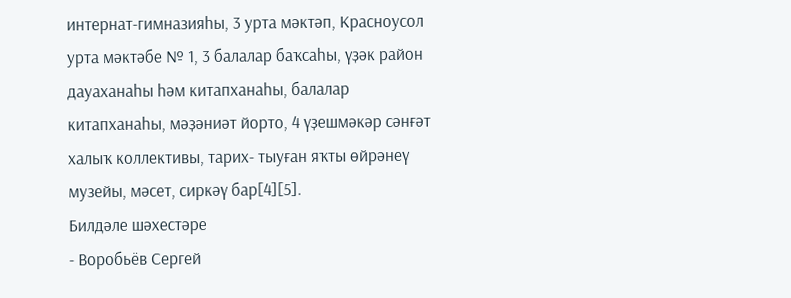интернат-гимназияһы, 3 урта мәктәп, Красноусол урта мәктәбе № 1, 3 балалар баҡсаһы, үҙәк район дауаханаһы һәм китапханаһы, балалар китапханаһы, мәҙәниәт йорто, 4 үҙешмәкәр сәнғәт халыҡ коллективы, тарих- тыуған яҡты өйрәнеү музейы, мәсет, сиркәү бар[4][5].
Билдәле шәхестәре
- Воробьёв Сергей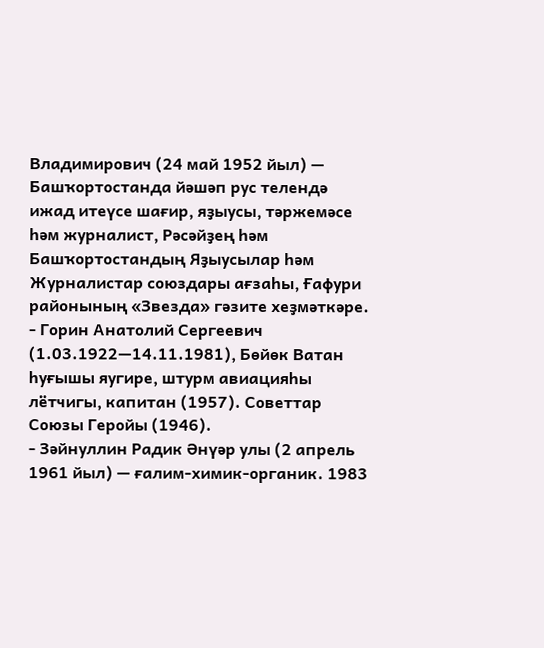Владимирович (24 май 1952 йыл) — Башҡортостанда йәшәп рус телендә ижад итеүсе шағир, яҙыусы, тәржемәсе һәм журналист, Рәсәйҙең һәм Башҡортостандың Яҙыусылар һәм Журналистар союздары ағзаһы, Ғафури районының «Звезда» гәзите хеҙмәткәре.
- Горин Анатолий Сергеевич (1.03.1922—14.11.1981), Бөйөк Ватан һуғышы яугире, штурм авиацияһы лётчигы, капитан (1957). Советтар Союзы Геройы (1946).
- Зәйнуллин Радик Әнүәр улы (2 апрель 1961 йыл) — ғалим-химик-органик. 1983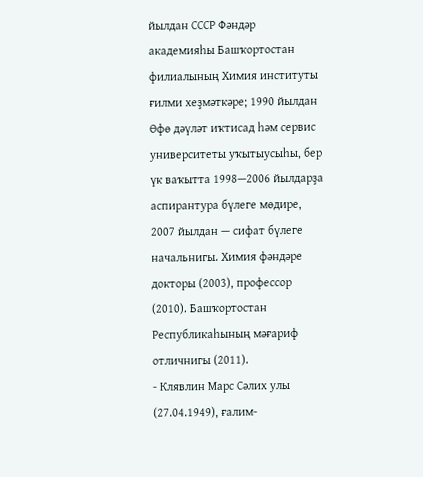йылдан СССР Фәндәр академияһы Башҡортостан филиалының Химия институты ғилми хеҙмәткәре; 1990 йылдан Өфө дәүләт иҡтисад һәм сервис университеты уҡытыусыһы, бер үк ваҡытта 1998—2006 йылдарҙа аспирантура бүлеге мөдире, 2007 йылдан — сифат бүлеге начальнигы. Химия фәндәре докторы (2003), профессор (2010). Башҡортостан Республикаһының мәғариф отличнигы (2011).
- Клявлин Марс Сәлих улы (27.04.1949), ғалим-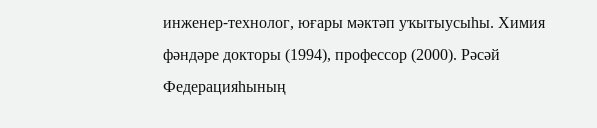инженер‑технолог, юғары мәктәп уҡытыусыһы. Химия фәндәре докторы (1994), профессор (2000). Рәсәй Федерацияһының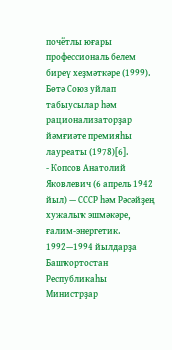почётлы юғары профессиональ белем биреү хеҙмәткәре (1999). Бөтә Союз уйлап табыусылар һәм рационализаторҙар йәмғиәте премияһы лауреаты (1978)[6].
- Копсов Анатолий Яковлевич (6 апрель 1942 йыл) — СССР һәм Рәсәйҙең хужалыҡ эшмәкәре, ғалим-энергетик. 1992—1994 йылдарҙа Башҡортостан Республикаһы Министрҙар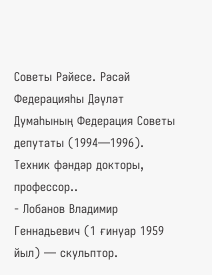Советы Рәйесе. Рәсәй Федерацияһы Дәүләт Думаһының Федерация Советы депутаты (1994—1996). Техник фәндәр докторы, профессор..
- Лобанов Владимир Геннадьевич (1 ғинуар 1959 йыл) — скульптор.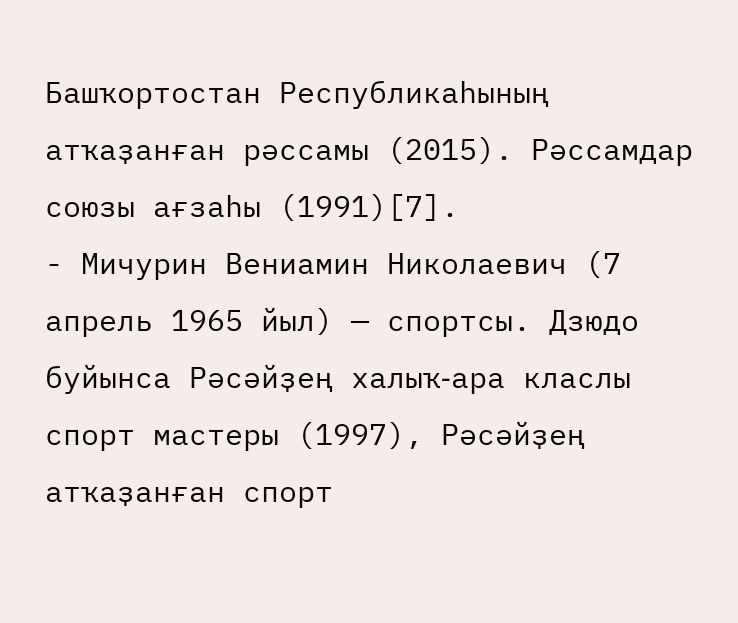Башҡортостан Республикаһының атҡаҙанған рәссамы (2015). Рәссамдар союзы ағзаһы (1991)[7].
- Мичурин Вениамин Николаевич (7 апрель 1965 йыл) — спортсы. Дзюдо буйынса Рәсәйҙең халыҡ‑ара класлы спорт мастеры (1997), Рәсәйҙең атҡаҙанған спорт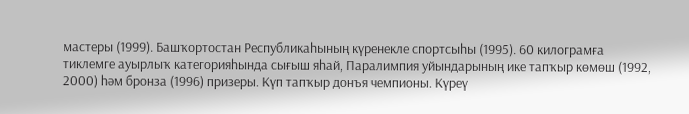мастеры (1999). Башҡортостан Республикаһының күренекле спортсыһы (1995). 60 килограмға тиклемге ауырлыҡ категорияһында сығыш яһай, Паралимпия уйындарының ике тапҡыр көмөш (1992, 2000) һәм бронза (1996) призеры. Күп тапҡыр донъя чемпионы. Күреү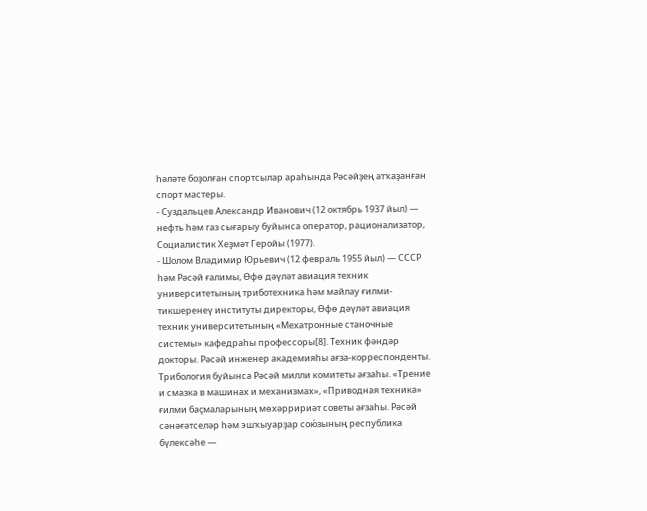һәләте боҙолған спортсылар араһында Рәсәйҙең атҡаҙанған спорт мастеры.
- Суздальцев Александр Иванович (12 октябрь 1937 йыл) — нефть һәм газ сығарыу буйынса оператор, рационализатор, Социалистик Хеҙмәт Геройы (1977).
- Шолом Владимир Юрьевич (12 февраль 1955 йыл) — СССР һәм Рәсәй ғалимы, Өфө дәүләт авиация техник университетының триботехника һәм майлау ғилми-тикшеренеү институты директоры, Өфө дәүләт авиация техник университетының «Мехатронные станочные системы» кафедраһы профессоры[8]. Техник фәндәр докторы. Рәсәй инженер академияһы ағза-корреспонденты. Трибология буйынса Рәсәй милли комитеты ағзаһы. «Трение и смазка в машинах и механизмах», «Приводная техника» ғилми баҫмаларының мөхәрририәт советы ағзаһы. Рәсәй сәнәғәтселәр һәм эшҡыуарҙар сою́зының республика бүлексәһе —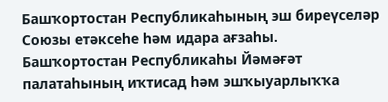Башҡортостан Республикаһының эш биреүселәр Союзы етәксеһе һәм идара ағзаһы. Башҡортостан Республикаһы Йәмәғәт палатаһының иҡтисад һәм эшҡыуарлыҡҡа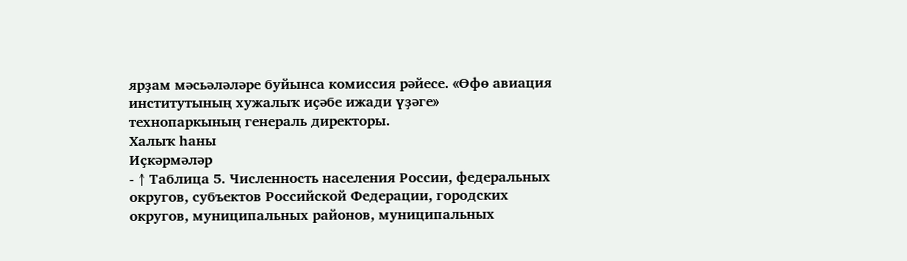ярҙам мәсьәләләре буйынса комиссия рәйесе. «Өфө авиация институтының хужалыҡ иҫәбе ижади үҙәге» технопаркының генераль директоры.
Халыҡ һаны
Иҫкәрмәләр
- ↑ Таблица 5. Численность населения России, федеральных округов, субъектов Российской Федерации, городских округов, муниципальных районов, муниципальных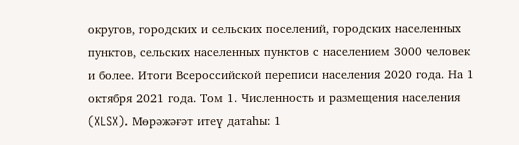округов, городских и сельских поселений, городских населенных пунктов, сельских населенных пунктов с населением 3000 человек и более. Итоги Всероссийской переписи населения 2020 года. На 1 октября 2021 года. Том 1. Численность и размещения населения (XLSX). Мөрәжәғәт итеү датаһы: 1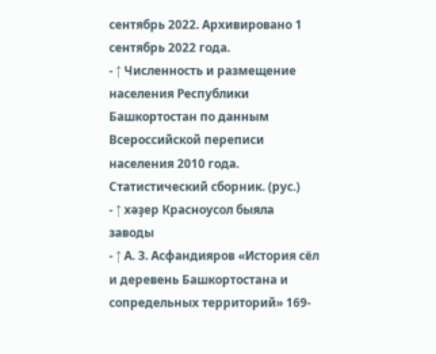сентябрь 2022. Архивировано 1 сентябрь 2022 года.
- ↑ Численность и размещение населения Республики Башкортостан по данным Всероссийской переписи населения 2010 года. Статистический сборник. (рус.)
- ↑ хәҙер Красноусол быяла заводы
- ↑ А. З. Асфандияров «История сёл и деревень Башкортостана и сопредельных территорий» 169-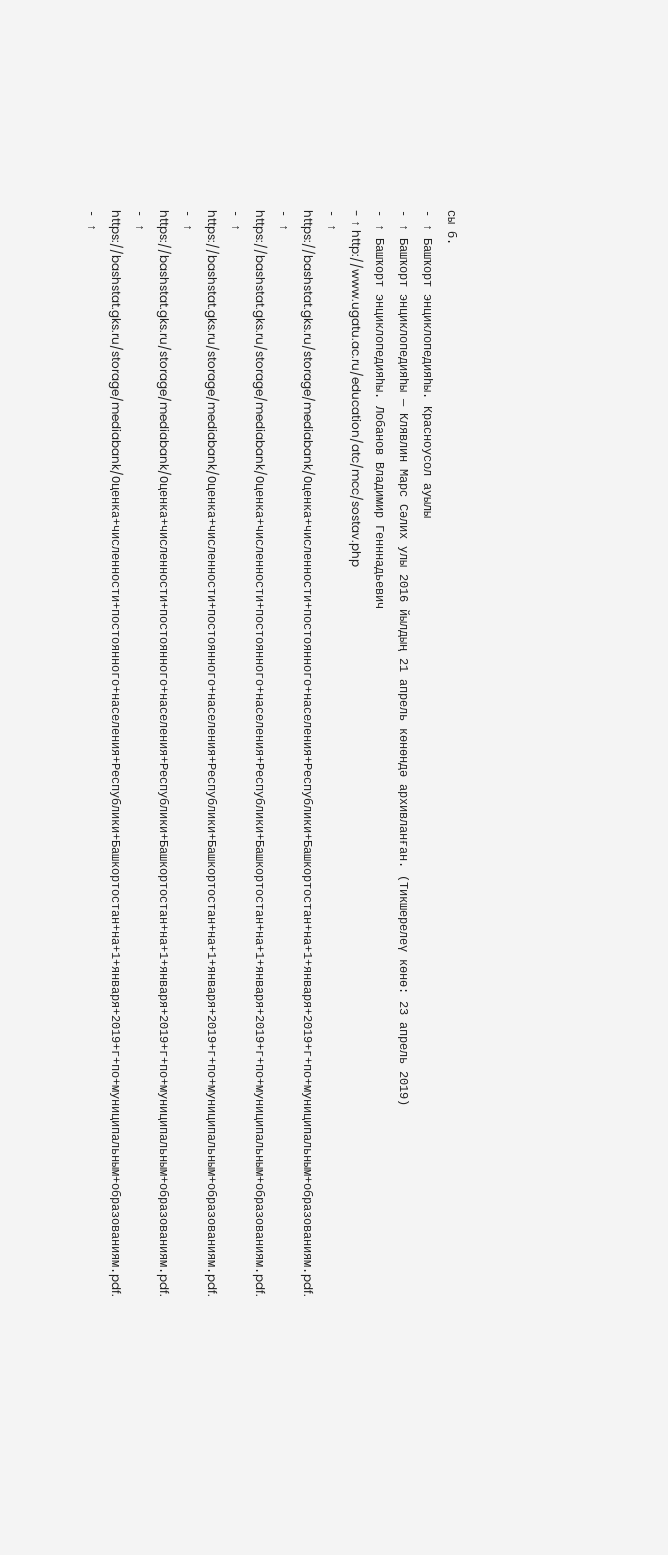сы б.
- ↑ Башҡорт энциклопедияһы. Красноусол ауылы
- ↑ Башҡорт энциклопедияһы — Клявлин Марс Сәлих улы 2016 йылдың 21 апрель көнөндә архивланған. (Тикшерелеү көнө: 23 апрель 2019)
- ↑ Башҡорт энциклопедияһы. Лобанов Владимир Генннадьевич
- ↑ http://www.ugatu.ac.ru/education/atc/mcc/sostav.php
- ↑ https://bashstat.gks.ru/storage/mediabank/Оценка+численности+постоянного+населения+Республики+Башкортостан+на+1+января+2019+г+по+муниципальным+образованиям.pdf.
- ↑ https://bashstat.gks.ru/storage/mediabank/Оценка+численности+постоянного+населения+Республики+Башкортостан+на+1+января+2019+г+по+муниципальным+образованиям.pdf.
- ↑ https://bashstat.gks.ru/storage/mediabank/Оценка+численности+постоянного+населения+Республики+Башкортостан+на+1+января+2019+г+по+муниципальным+образованиям.pdf.
- ↑ https://bashstat.gks.ru/storage/mediabank/Оценка+численности+постоянного+населения+Республики+Башкортостан+на+1+января+2019+г+по+муниципальным+образованиям.pdf.
- ↑ https://bashstat.gks.ru/storage/mediabank/Оценка+численности+постоянного+населения+Республики+Башкортостан+на+1+января+2019+г+по+муниципальным+образованиям.pdf.
- ↑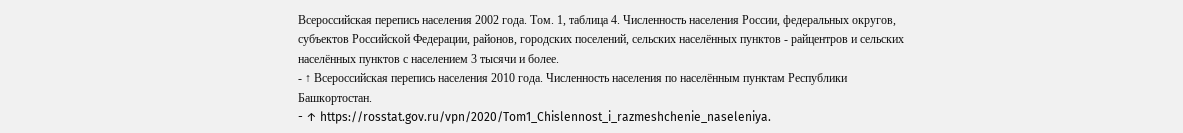Всероссийская перепись населения 2002 года. Том. 1, таблица 4. Численность населения России, федеральных округов, субъектов Российской Федерации, районов, городских поселений, сельских населённых пунктов - райцентров и сельских населённых пунктов с населением 3 тысячи и более.
- ↑ Всероссийская перепись населения 2010 года. Численность населения по населённым пунктам Республики Башкортостан.
- ↑ https://rosstat.gov.ru/vpn/2020/Tom1_Chislennost_i_razmeshchenie_naseleniya.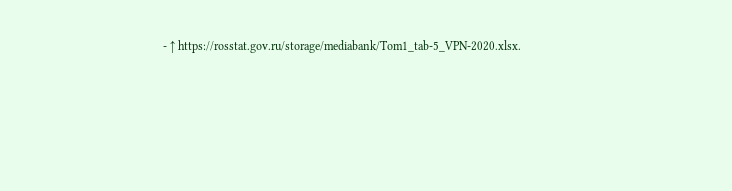- ↑ https://rosstat.gov.ru/storage/mediabank/Tom1_tab-5_VPN-2020.xlsx.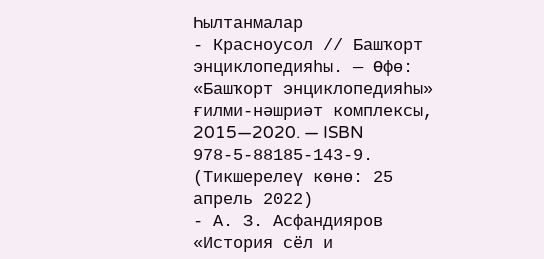Һылтанмалар
- Красноусол // Башҡорт энциклопедияһы. — Өфө: «Башҡорт энциклопедияһы» ғилми-нәшриәт комплексы, 2015—2020. — ISBN 978-5-88185-143-9. (Тикшерелеү көнө: 25 апрель 2022)
- А. З. Асфандияров «История сёл и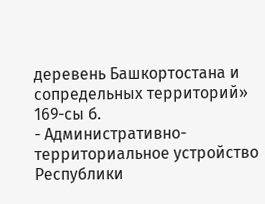деревень Башкортостана и сопредельных территорий» 169-сы б.
- Административно-территориальное устройство Республики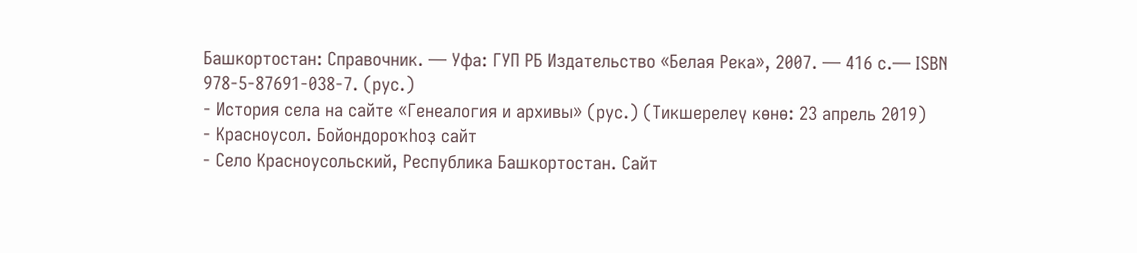Башкортостан: Справочник. — Уфа: ГУП РБ Издательство «Белая Река», 2007. — 416 с.— ISBN 978-5-87691-038-7. (рус.)
- История села на сайте «Генеалогия и архивы» (рус.) (Тикшерелеү көнө: 23 апрель 2019)
- Красноусол. Бойондороҡһоҙ сайт
- Село Красноусольский, Республика Башкортостан. Сайт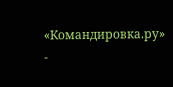«Командировка.ру»
-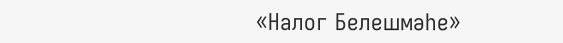«Налог Белешмәһе»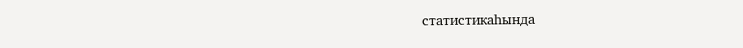статистикаһында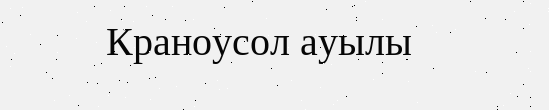Краноусол ауылы